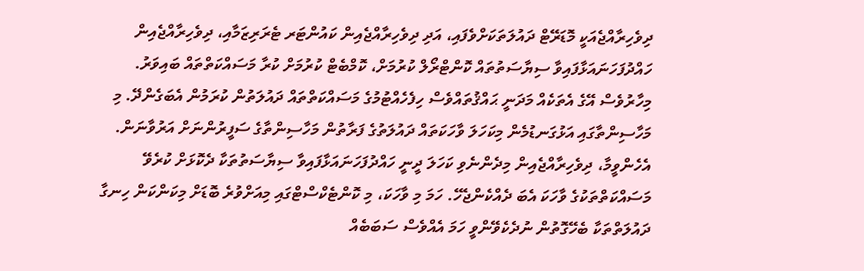ދިވެހިރާއްޖެއަކީ މޮޑަރޭޓް ދައުލަތަކަށްވެފައި، އަދި ދިވެހިރާއްޖެއިން ކައުންޓަރ ޓެރަރިޒަމާއި، ދިވެހިރާއްޖެއިން ހައްދުފަހަނައަޅާފައިވާ ސިޔާސަތުތައް ކޮންޓްރޯލް ކުރުމަށް، ކޮމްބެޓް ކުރުމަށް ކުރާ މަސައްކަތްތައް ބައިވަރު. މިހާރުވެސް އޭގެ އެތަކެއް މަދަނީ ޙައްޤުތައްވެސް ހިފެހެއްޓުމުގެ މަސައްކަތްތައް ދައުލަތުން ކުރަމުން އެބަގެންދޭ. މި މަހާސިންތާގައި އަޅުގަނޑުމެން މިކަހަލަ ވާހަކަތައް ދައުލަތުގެ ފަރާތުން މަހާސިންތާގެ ސަފީރުންނަށް އަރުވާނަން. އެހެންވީމާ، ދިވެހިރާއްޖެއިން މިދެންނެވި ކަހަލަ ދީނީ ހައްދުފަހަނައަޅާފައިވާ ސިޔާސަތުތަކާ ދެކޮޅަށް ކުރެވޭ މަސައްކަތްތަކުގެ ވާހަކަ އެބަ ދެއްކެންޖެހޭ. ހަމަ މި ވާހަކަ، މި ކޮންޓެކްސްޓްގައި މިއަށްވުރެ ބޮޑަށް މިކަންކަން ހިނގާ ދައުލަތްތަކާ ބެހޭގޮތުން ނުދެކެވޭންވީ ހަމަ އެއްވެސް ސަބަބެއް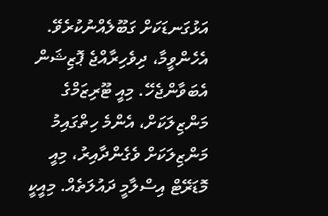އަޅުގަނޑަކަށް ގަބޫލެއްނުކުރެވޭ. އެހެންވީމާ، ދިވެހިރާއްޖެ ޕޮޒިޝަން އެބަވާންޖެހޭ. މިއީ ޓޫރިޒަމްގެ މަންޒިލަކަށް، އެންމެ ހިތްގައިމު މަންޒިލަކަށް ވެގެންދާއިރު، މިއީ މޮޑަރޭޓް އިސްލާމީ ދައުލަތެއް. މިއީކީ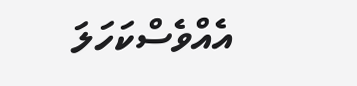އެއްވެސްކަހަލަ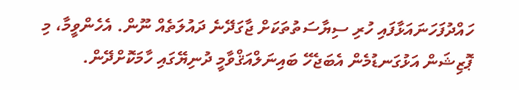ހައްދުފަހަނައަޅާފައި ހުރި ސިޔާސަތުތަކަށް ޖާގަދޭނެ ދައުލަތެއް ނޫން. އެހެންވީމާ، މި ޕޮޒިޝަން އަޅުގަނޑުމެން އެބަޖެހޭ ބައިނަލްއަޤްވާމީ ދުނިޔޭގައި ހާމަކޮށްދޭން.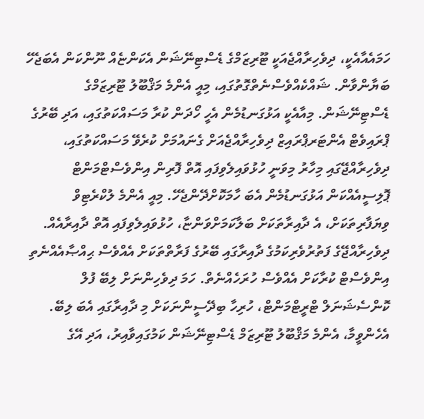ހަމައެއާއެކީ، ދިވެހިރާއްޖެއަކީ ޓޫރިޒަމްގެ ޑެސްޓިނޭޝަން އެކަންޏެއް ނޫންކަން އެބަޖެހޭ ބަޔާންވާން. ޝައްކެއްވެސްނެތްގޮތުގައި، މިއީ އެންމެ މަޤްބޫލު ޓޫރިޒަމްގެ ޑެސްޓިނޭޝަން. މިއާއެކީ އަޅުގަނޑުމެން އެހީ ހޯދަން ކުރާ މަސައްކަތުގައި، އަދި ބޭރުގެ ޕްރައިވެޓް އެންޓަރޕްރައިޒް ދިވެހިރާއްޖެއަށް ގެނައުމަށް ކުރެވޭ މަސައްކަތުގައި، ދިވެހިރާއްޖޭގައި މިހާރު މިވަނީ ހުޅުވައިލެވިފައި އޮތް ފޮރިން އިންވެސްޓްމަންޓް ޕޮލިސީއެއްކަން އަޅުގަނޑުމެން އެބަ ހާމަކޮށްދޭންޖެހޭ. މިއީ އެންމެ ލުކްރެޓިވް ވިޔަފާރިތަކަށް، އެ ދާއިރާތަކަށް ބަލާކަމަށްވަންޏާ، ހުޅުވައިލެވިފައި އޮތް ދާއިރާއެއް. ދިވެހިރާއްޖޭގެ ފަތުރުވެރިކަމުގެ ދާއިރާގައި ބޭރުގެ ފަރާތްތަކަށް އެއްވެސް ޙިއްޞާއެއްނެތި އިންވެސްޓް ކުރާކަށް އެއްވެސް ހުރަހެއްނެތް. ހަމަ ދިވެހިންނަށް ލިބޭ ފުލް ކޮންސެޝަނަލް ޓްރީޓްމަންޓް، ހުރިހާ ބިދޭސީންނަކަށް މި ދާއިރާގައި އެބަ ލިބޭ.
އެހެންވީމާ، އެންމެ މަޤްބޫލު ޓޫރިޒަމް ޑެސްޓިނޭޝަން ކަމުގައިވާއިރު، އަދި އޭގެ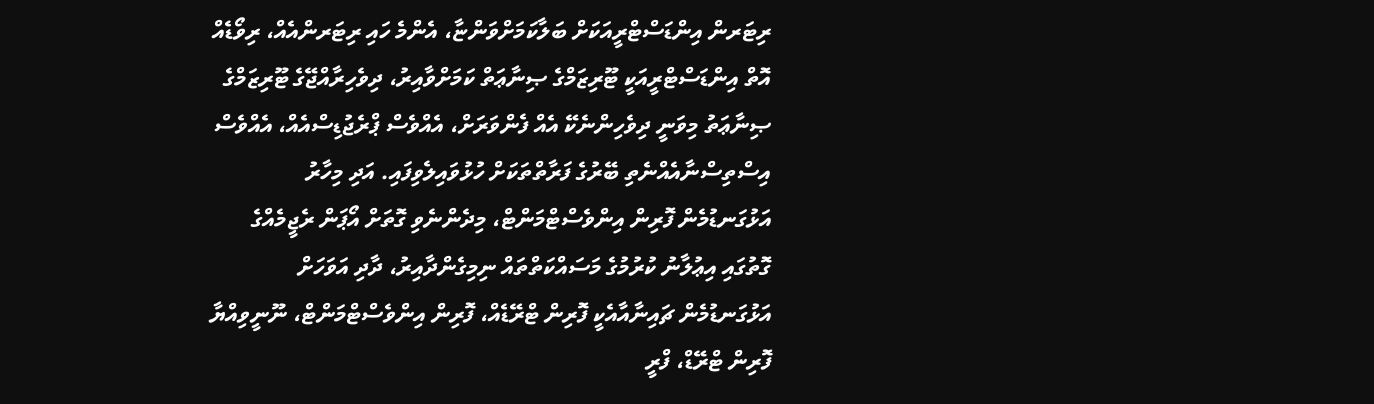ރިޓަރން އިންޑަސްޓްރީއަކަށް ބަލާކަމަށްވަންޏާ، އެންމެ ހައި ރިޓަރންއެއް، ރިވޯޑެއް އޮތް އިންޑަސްޓްރީއަކީ ޓޫރިޒަމްގެ ޞިނާޢަތް ކަމަށްވާއިރު، ދިވެހިރާއްޖޭގެ ޓޫރިޒަމްގެ ޞިނާޢަތު މިވަނީ ދިވެހިންނެކޭ އެއް ފެންވަރަށް، އެއްވެސް ޕްރެޖުޑިސްއެއް، އެއްވެސް އިސްތިސްނާއެއްނެތި ބޭރުގެ ފަރާތްތަކަށް ހުޅުވައިލެވިފައި. އަދި މިހާރު އަޅުގަނޑުމެން ފޮރިން އިންވެސްޓްމަންޓް، މިދެންނެވި ގޮތަށް އޯޕަން ރެޖީމެއްގެ ގޮތުގައި އިޢުލާނު ކުރުމުގެ މަސައްކަތްތައް ނިމިގެންދާއިރު، ދާދި އަވަހަށް އަޅުގަނޑުމެން ޗައިނާއާއެކީ ފޮރިން ޓްރޭޑެއް، ފޮރިން އިންވެސްޓްމަންޓް، ނޫނީވިއްޔާ ފޮރިން ޓްރޭޑް، ފްރީ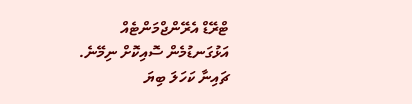ޓްރޭޑް އެރޭންޖްމަންޓެއް އަޅުގަނޑުމެން ސޮއިކޮށް ނިމޭނެ. ޗައިނާ ކަހަލަ ބިޔަ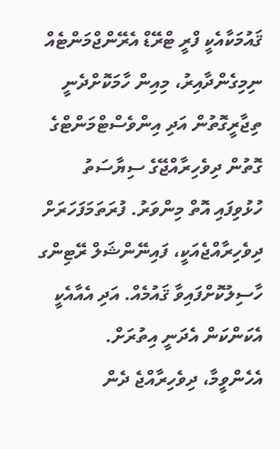ޤައުމަކާއެކީ ފްރީ ޓްރޭޑް އެރޭންޖްމަންޓެއް ނިމިގެންދާއިރު، މިއިން ހާމަކޮށްދެނީ ތިޖާރީގޮތުން އަދި އިންވެސްޓްމަންޓްގެ ގޮތުން ދިވެހިރާއްޖޭގެ ސިޔާސަތު ހުޅުވިފައި އޮތް މިންވަރު. ފުރަތަމަފަހަރަށް ދިވެހިރާއްޖެއަކީ، ފައިނޭންޝަލް ރޭޓިންގ ހާސިލުކޮށްފައިވާ ޤައުމެއް. އަދި އެއާއެކީ އެކަންކަން އެދަނީ އިތުރަށް.
އެހެންވީމާ، ދިވެހިރާއްޖެ ދެން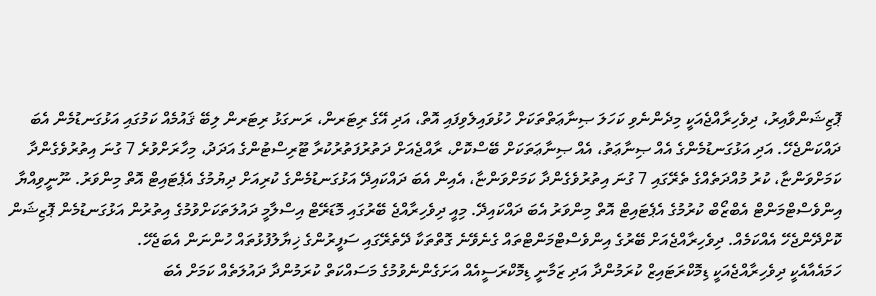ޕޮޒިޝަންވާއިރު، ދިވެހިރާއްޖެއަކީ މިދެންނެވި ކަހަލަ ޞިނާޢަތްތަކަށް ހުޅުވައިލެވިފައި އޮތް، އަދި އޭގެ ރިޓަރން، ރަނގަޅު ރިޓަރން ލިބޭ ޤައުމެއް ކަމުގައި އަޅުގަނޑުމެން އެބަ ދައްކަންޖެހޭ. އަދި އަޅުގަނޑުމެންގެ އެއް ޞިނާޢަތު، އެއް ޞިނާޢަތަކަށް ބޭސްކޮށް، ރާއްޖެއަށް ދަތުރުފަތުރުކުރާ ޓޫރިސްޓުންގެ އަދަދު، މިހާރަށްވުރެ 7 ގުނަ އިތުރުވެގެންދާ ކަމަށްވަންޏާ، ކުރު މުއްދަތެއްގެ ތެރޭގައި 7 ގުނަ އިތުރުވެގެންދާ ކަމަށްވަންޏާ، އެއިން އެބަ ދައްކައިދޭ އަޅުގަނޑުމެންގެ ކުރިއަށް ދިޔުމުގެ އެޕެޓައިޓް އޮތް މިންވަރު. ނޫނީވިއްޔާ އިންވެސްޓްމަންޓް އެބްޒޯބް ކުރުމުގެ އެޕެޓައިޓް އޮތް މިންވަރު އެބަ ދައްކައިދޭ. މިއީ ދިވެހިރާއްޖެ ބޭރުގައި މޮޑަރޭޓް އިސްލާމީ ދައުލަތަކަށްވުމުގެ އިތުރުން އަޅުގަނޑުމެން ޕޮޒިޝަން ކޮށްދޭންޖެހޭ އެއްކަމެއް. ދިވެހިރާއްޖެއަށް ބޭރުގެ އިންވެސްޓްމަންޓްތައް ގެނެވޭނެ ގޮތްތަކާ ދޭތެރޭގައި ސަފީރުންގެ ޚިޔާލުފުޅުތައް ހުންނަން އެބަޖެހޭ.
ހަމައެއާއެކީ ދިވެހިރާއްޖެއަކީ ޑިމޮކްރަޓައިޒް ކުރަމުންދާ އަދި ޒަމާނީ ޑިމޮކްރަސީއެއް އަށަގެންނެވުމުގެ މަސައްކަތް ކުރަމުންދާ ދައުލަތެއް ކަމަށް އެބަ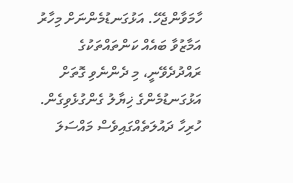ހާމަވާންޖެހޭ. އަޅުގަނޑުމެންނަށް މިހާރު އަމާޒުވާ ބައެއް ކަންތައްތަކުގެ ރައްދުދެވޭނީ، މި ދެންނެވި ގޮތަށް އަޅުގަނޑުމެންގެ ޚިޔާލު ގެންގުޅެވިގެން. ހުރިހާ ދައުލަތެއްގައިވެސް މައްސަލަ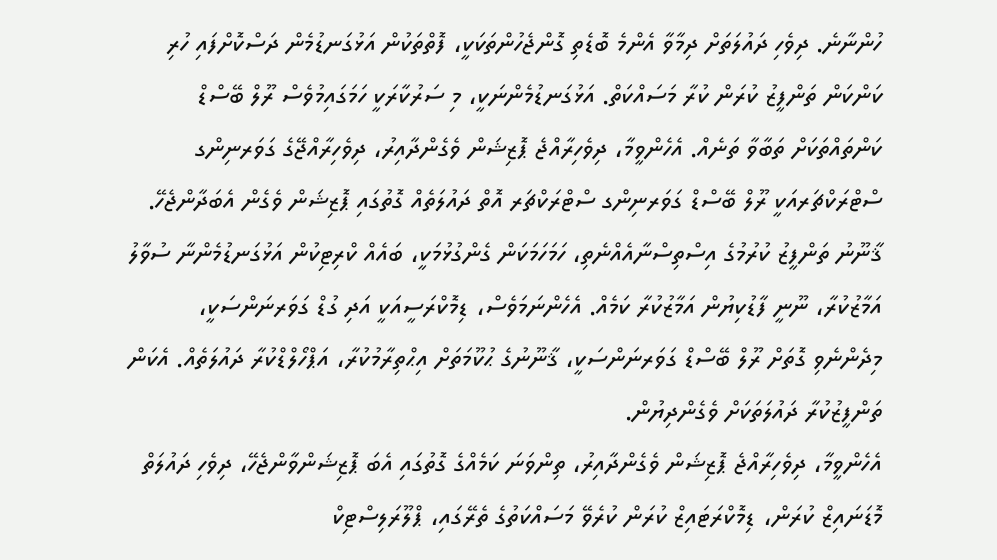ހުންނާނެ. ދިވެހި ދައުލަތަށް ދިމާވާ އެންމެ ބޮޑެތި ގޮންޖެހުންތަކަކީ، ފޮތްތަކުން އަޅުގަނޑުމެން ދަސްކޮށްފައި ހުރި ކަންކަން ތަންފީޒު ކުރަން ކުރާ މަސައްކަތް. އަޅުގަނޑުމެންނަކީ، މި ސަރުކާރަކީ ހަމަގައިމުވެސް ރޫލް ބޭސްޑް ކަންތައްތަކަށް ތަބާވާ ތަނެއް. އެހެންވީމާ، ދިވެހިރާއްޖެ ޕޮޒިޝަން ވެގެންދާއިރު، ދިވެހިރާއްޖޭގެ ގަވަރނިންގ ސްޓްރަކްޗަރއަކީ ރޫލް ބޭސްޑް ގަވަރނިންގ ސްޓްރަކްޗަރ އޮތް ދައުލަތެއް ގޮތުގައި ޕޮޒިޝަން ވެގެން އެބަދާންޖެހޭ. ޤާނޫނު ތަންފީޒު ކުރުމުގެ އިސްތިސްނާއެއްނެތި، ހަމަހަމަކަން ގެންގުޅުމަކީ، ބައެއް ކްރިޓިކުން އަޅުގަނޑުމެންނާ ސުވާލު އަމާޒުކުރާ، ނޫނީ ފާޑުކިޔުން އަމާޒުކުރާ ކަމެއް. އެހެންނަމަވެސް، ޑިމޮކްރަސީއަކީ އަދި ގުޑް ގަވަރނަންސަކީ، މިދެންނެވި ގޮތަށް ރޫލް ބޭސްޑް ގަވަރނަންސަކީ، ޤާނޫނުގެ ޙުކޫމަތަށް އިޙްތިރާމުކުރާ، އަޕްހޯލްޑްކުރާ ދައުލަތެއް. އެކަން ތަންފީޒުކުރާ ދައުލަތަކަށް ވެގެންދިޔުން.
އެހެންވީމާ، ދިވެހިރާއްޖެ ޕޮޒިޝަން ވެގެންދާއިރު، ތިންވަނަ ކަމެއްގެ ގޮތުގައި އެބަ ޕޮޒިޝަންވާންޖެހޭ، ދިވެހި ދައުލަތް މޮޑަނައިޒް ކުރަން، ޑިމޮކްރަޓައިޒް ކުރަން ކުރެވޭ މަސައްކަތުގެ ތެރޭގައި، ޕްލޫރަލިސްޓިކް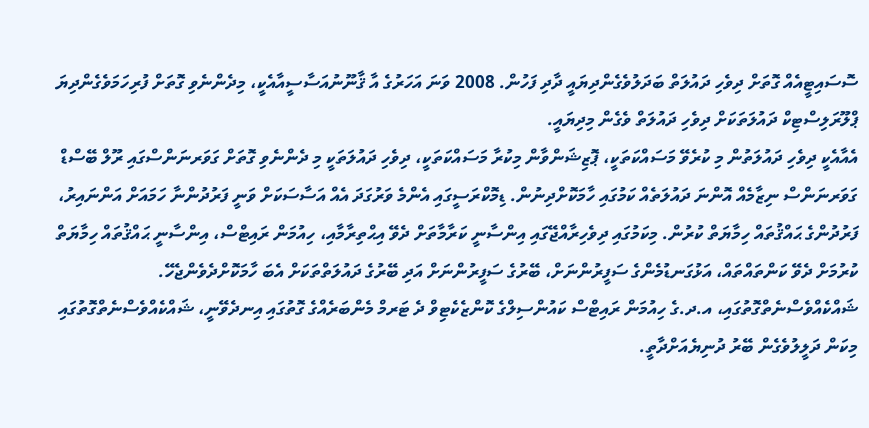ސޮސައިޓީއެއް ގޮތަށް ދިވެހި ދައުލަތް ބަދަލުވެގެންދިޔައީ ދާދި ފަހުން. 2008 ވަނަ އަހަރުގެ އާ ޤާނޫނުއަސާސީއާއެކީ، މިދެންނެވި ގޮތަށް ފުރިހަމަވެގެންދިޔަ ޕްލޫރަލިސްޓިކް ދައުލަތަކަށް ދިވެހި ދައުލަތް ވެގެން މިދިޔައީ.
އެއާއެކީ ދިވެހި ދައުލަތުން މި ކުރެވޭ މަސައްކަތަކީ، ޕޮޒިޝަންވާން މިކުރާ މަސައްކަތަކީ، ދިވެހި ދައުލަތަކީ މި ދެންނެވި ގޮތަށް ގަވަރނަންސްގައި ރޫލް ބޭސްޑް ގަވަރނަންސް ނިޒާމެއް އޮންނަ ދައުލަތެއް ކަމުގައި ހާމަކޮށްދިނުން. ޑިމޮކްރަސީގައި އެންމެ ވަރުގަދަ އެއް އަސާސަކަށް ވަނީ ފަރުދުންނާ ހަމައަށް އަންނައިރު، ފަރުދުންގެ ޙައްޤުތައް ހިމާޔަތް ކުރުން. މިކަމުގައި ދިވެހިރާއްޖޭގައި އިންސާނީ ކަރާމާތަށް ދެވޭ އިޙްތިރާމާއި، ހިއުމަން ރައިޓްސް، އިންސާނީ ޙައްޤުތައް ހިމާޔަތް ކުރުމަށް ދެވޭ ކަންތައްތައް، އަޅުގަނޑުމެންގެ ސަފީރުންނަށް، ބޭރުގެ ސަފީރުންނަށް އަދި ބޭރުގެ ދައުލަތްތަކަށް އެބަ ހާމަކޮށްދެވެންޖެހޭ. ޝައްކެއްވެސްނެތްގޮތުގައި، އ.ދ.ގެ ހިއުމަން ރައިޓްސް ކައުންސިލްގެ ކޮންޒެކެޓިވް ދެ ޓަރމް މެންބަރެއްގެ ގޮތުގައި އިނދެވޭނީ، ޝައްކެއްވެސްނެތްގޮތުގައި މިކަން ދަލީލުވެގެން ބޭރު ދުނިޔެއަށްދާތީ.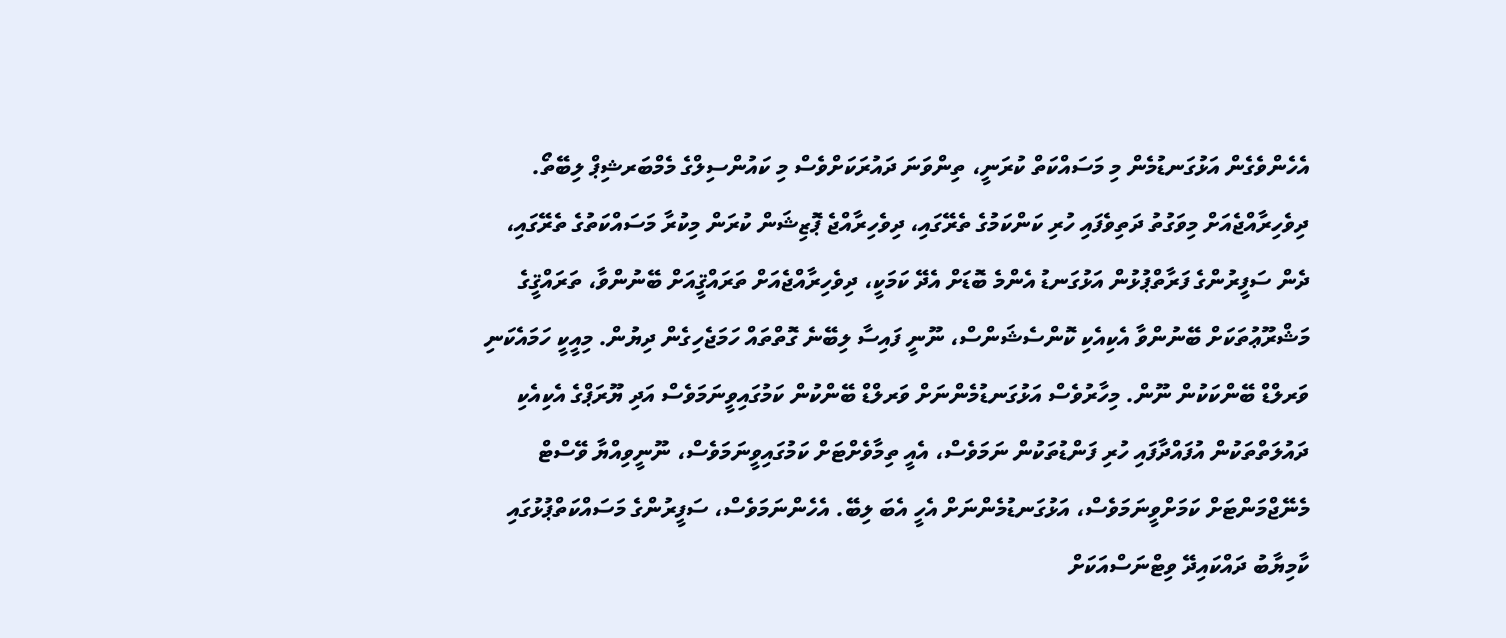އެހެންވެގެން އަޅުގަނޑުމެން މި މަސައްކަތް ކުރަނީ، ތިންވަނަ ދައުރަކަށްވެސް މި ކައުންސިލްގެ މެމްބަރޝިޕް ލިބޭތޯ.
ދިވެހިރާއްޖެއަށް މިވަގުތު ދަތިވެފައި ހުރި ކަންކަމުގެ ތެރޭގައި، ދިވެހިރާއްޖެ ޕޮޒިޝަން ކުރަން މިކުރާ މަސައްކަތުގެ ތެރޭގައި، ދެން ސަފީރުންގެ ފަރާތްޕުޅުން އަޅުގަނޑު އެންމެ ބޮޑަށް އެދޭ ކަމަކީ، ދިވެހިރާއްޖެއަށް ތަރައްޤީއަށް ބޭނުންވާ، ތަރައްޤީގެ މަޝްރޫޢުތަކަށް ބޭނުންވާ އެކިއެކި ކޮންސެޝަންސް، ނޫނީ ފައިސާ ލިބޭނެ ގޮތްތައް ހަމަޖެހިގެން ދިޔުން. މިއީކީ ހަމައެކަނި ވަރލްޑް ބޭންކަކުން ނޫން. މިހާރުވެސް އަޅުގަނޑުމެންނަށް ވަރލްޑް ބޭންކުން ކަމުގައިވީނަމަވެސް އަދި ޔޫރަޕްގެ އެކިއެކި ދައުލަތްތަކުން އުފައްދާފައި ހުރި ފަންޑުތަކުން ނަމަވެސް، އެއީ ތިމާވެށްޓަށް ކަމުގައިވީނަމަވެސް، ނޫނީވިއްޔާ ވޭސްޓް މެނޭޖްމަންޓަށް ކަމަށްވީނަމަވެސް، އަޅުގަނޑުމެންނަށް އެހީ އެބަ ލިބޭ. އެހެންނަމަވެސް، ސަފީރުންގެ މަސައްކަތްޕުޅުގައި ކާމިޔާބު ދައްކައިދޭ ވިޓްނަސްއަކަށް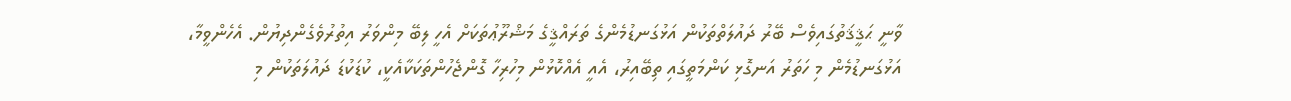ވާނީ ޙަޤީޤަތުގައިވެސް ބޭރު ދައުލަތްތަކުން އަޅުގަނޑުމެންގެ ތަރައްޤީގެ މަޝްރޫޢުތަކަށް އެހީ ލިބޭ މިންވަރު އިތުރުވެގެންދިޔުން. އެހެންވީމާ، އަޅުގަނޑުމެން މި ހަތަރު އަނގޮޅި ކަންމަތީގައި ތިބޭއިރު، އެއީ އެއްކޮޅުން މިހުރިހާ ގޮންޖެހުންތަކަކާއެކީ، ކުޑަކުޑަ ދައުލަތަކުން މި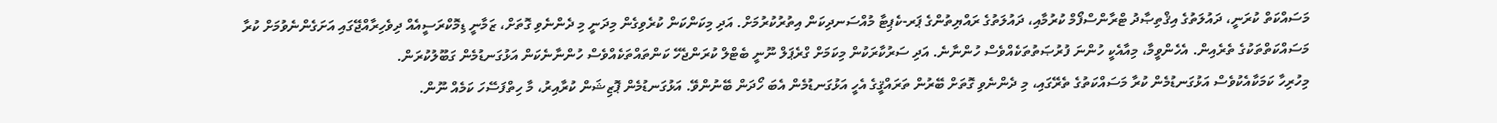މަސައްކަތް ކުރަނީ، ދައުލަތުގެ އިޤްތިޞާދު ޓްރާންސްފޯމް ކުރުމާއި، ދައުލަތުގެ ރައްޔިތުންގެ ޕަރ-ކެޕިޓާ މުއްސަނދިކަން އިތުރުކުރުމަށް. އަދި މިކަންކަން ކުރެވިގެން މިދަނީ މި ދެންނެވި ގޮތަށް، ޒަމާނީ ޑިމޮކްރަސީއެއް ދިވެހިރާއްޖޭގައި އަށަގެންނެވުމަށް ކުރާ މަސައްކަތްތަކުގެ ތެރެއިން. އެހެންވީމާ، މިއާއެކީ ހުންނަ ފުރުޞަތުތަކެއްވެސް ހުންނާނެ. އަދި ސަރުކާރަކުން މިކަމަށް ގްރެޕަލް ނޫނީ ބެޓްލް ކުރަންޖެހޭ ކަންތައްތަކެއްވެސް ހުންނާނެކަން އަޅުގަނޑުމެން ގަބޫލުކުރަން.
މިހުރިހާ ކަމަކާއެކުވެސް އަޅުގަނޑުމެން ކުރާ މަސައްކަތުގެ ތެރޭގައި، މި ދެންނެވި ގޮތަށް ބޭރުން ތަރައްޤީގެ އެހީ އަޅުގަނޑުމެން އެބަ ހޯދަން ބޭނުންވޭ. އަޅުގަނޑުމެން ޕޮޒިޝަން ކުރާއިރު، މާ ހިތްފަސޭހަ ކަމެއް ނޫން.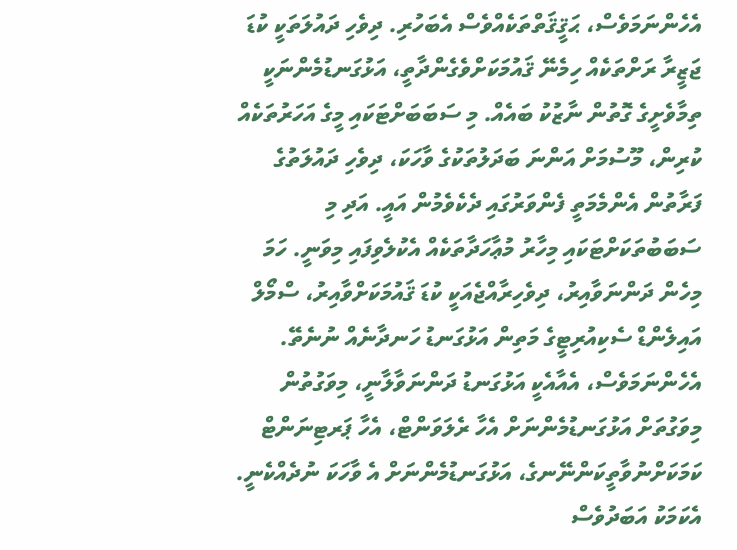އެހެންނަމަވެސް، ޙަޤީޤަތްތަކެއްވެސް އެބަހުރި. ދިވެހި ދައުލަތަކީ ކުޑަ ޖަޒީރާ ރަށްތަކެއް ހިމެނޭ ޤައުމަކަށްވެގެންދާތީ، އަޅުގަނޑުމެންނަކީ ތިމާވެށީގެ ގޮތުން ނާޒުކު ބައެއް. މި ސަބަބަށްޓަކައި މީގެ އަހަރުތަކެއް ކުރިން، މޫސުމަށް އަންނަ ބަދަލުތަކުގެ ވާހަކަ، ދިވެހި ދައުލަތުގެ ފަރާތުން އެންމެމަތީ ފެންވަރުގައި ދެކެވެމުން އައީ. އަދި މި ސަބަބުތަކަށްޓަކައި މިހާރު މުޢާހަދާތަކެއް އެކުލެވިފައި މިވަނީ. ހަމަ މިހެން ދަންނަވާއިރު، ދިވެހިރާއްޖެއަކީ ކުޑަ ޤައުމަކަށްވާއިރު، ސްމޯލް އައިލެންޑް ސެކިއުރިޓީގެ މަތިން އަޅުގަނޑު ހަނދާނެއް ނުނެތޭ. އެހެންނަމަވެސް، އެއާއެކީ އަޅުގަނޑު ދަންނަވާލާނީ، މިވަގުތުން މިވަގުތަށް އަޅުގަނޑުމެންނަށް އެހާ ރެލަވަންޓް، އެހާ ޕަރޓިނަންޓް ކަމަކަށްނުވާތީކަންނޭނގެ، އަޅުގަނޑުމެންނަށް އެ ވާހަކަ ނުދެއްކެނީ. އެކަމަކު އަބަދުވެސް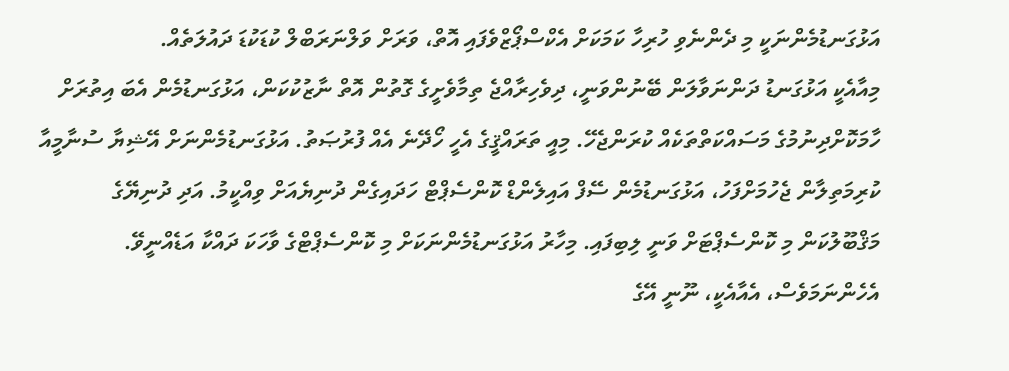އަޅުގަނޑުމެންނަކީ މި ދެންނެވި ހުރިހާ ކަމަކަށް އެކްސްޕޯޒްވެފައި އޮތް، ވަރަށް ވަލްނަރަބްލް ކުޑަކުޑަ ދައުލަތެއް.
މިއާއެކީ އަޅުގަނޑު ދަންނަވާލަން ބޭނުންވަނީ، ދިވެހިރާއްޖެ ތިމާވެށީގެ ގޮތުން އޮތް ނާޒުކުކަން، އަޅުގަނޑުމެން އެބަ އިތުރަށް ހާމަކޮށްދިނުމުގެ މަސައްކަތްތަކެއް ކުރަންޖެހޭ. މިއީ ތަރައްޤީގެ އެހީ ހޯދޭނެ އެއް ފުރުޞަތު. އަޅުގަނޑުމެންނަށް އޭޝިޔާ ސުނާމީއާ ކުރިމަތިލާން ޖެހުމަށްފަހު، އަޅުގަނޑުމެން ސޭފް އައިލެންޑް ކޮންސެޕްޓް ހަދައިގެން ދުނިޔެއަށް ވިއްކީމު. އަދި ދުނިޔޭގެ މަޤްބޫލުކަން މި ކޮންސެޕްޓަށް ވަނީ ލިބިފައި. މިހާރު އަޅުގަނޑުމެންނަކަށް މި ކޮންސެޕްޓްގެ ވާހަކަ ދައްކާ އަޑެއްނީވޭ. އެހެންނަމަވެސް، އެއާއެކީ، ނޫނީ އޭގެ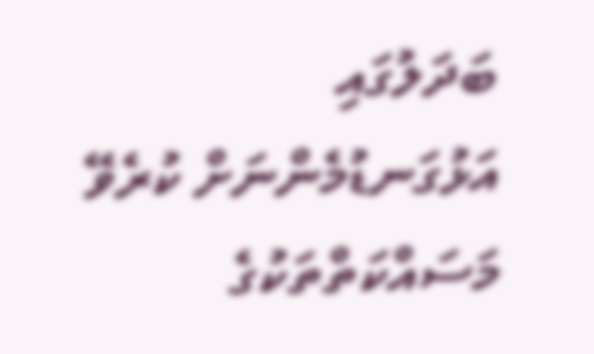ބަދަލުގައި އަޅުގަނޑުމެންނަށް ކުރެވޭ މަސައްކަތްތަކުގެ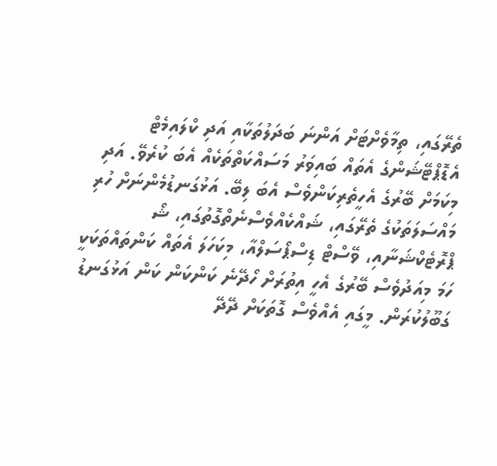ތެރޭގައި، ތިމާވެށްޓަށް އަންނަ ބަދަލުތަކާއި އަދި ކްލައިމެޓް އެޑޮޕްޓޭޝަންގެ އެތައް ބައިވަރު މަސައްކަތްތަކެއް އެބަ ކުރެވޭ. އަދި މިކަމަށް ބޭރުގެ އެހީތެރިކަންވެސް އެބަ ލިބޭ. އަޅުގަނޑުމެންނަށް ހުރި މައްސަލަތަކުގެ ތެރޭގައި، ޝައްކެއްވެސްނެތްގޮތުގައި، ޝޯ ޕްރޮޓެކްޝަނާއި، ވޭސްޓް ޑިސްޕޯސަލްއާ، މިކަހަލަ އެތައް ކަންތައްތަކަކީ ހަމަ މިއަދުވެސް ބޭރުގެ އެހީ އިތުރަށް ހޯދޭނެ ކަންކަން ކަން އަޅުގަނޑު ގަބޫލުކުރަން. މީގައި އެއްވެސް ގޮތަކަށް ދޭދޭ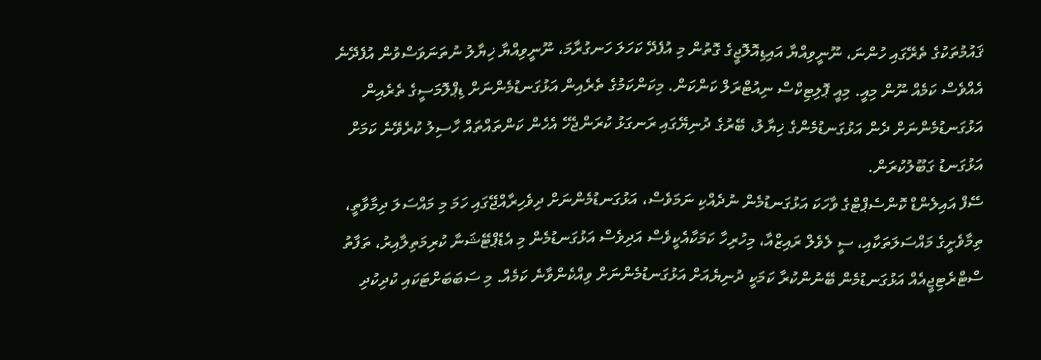ޤައުމުތަކުގެ ތެރޭގައި ހުންނަ، ނޫނީވިއްޔާ އައިޑިއޮލޮޖީގެ ގޮތުން މި އުފެދޭ ކަހަލަ ހަނގުރާމަ، ނޫނީވިއްޔާ ޚިޔާލު ނުތަނަވަސްވުން އުފެދޭނެ އެއްވެސް ކަމެއް ނޫން މިއީ. މިއީ ޕޮލިޓިކްސް ނިއުޓްރަލް ކަންކަން. މިކަންކަމުގެ ތެރެއިން އަޅުގަނޑުމެންނަށް ޑިޕްލޮމަސީގެ ތެރެއިން އަޅުގަނޑުމެންނަށް ދެން އަޅުގަނޑުމެންގެ ޚިޔާލު، ބޭރުގެ ދުނިޔޭގައި ރަނގަޅު ކުރަންޖެހޭ އެހެން ކަންތައްތައް ހާސިލު ކުރެވޭނެ ކަމަށް އަޅުގަނޑު ގަބޫލުކުރަން.
ސޭފް އައިލެންޑް ކޮންސެޕްޓްގެ ވާހަކަ އަޅުގަނޑުމެން ނުދެއްކި ނަމަވެސް، އަޅުގަނޑުމެންނަށް ދިވެހިރާއްޖޭގައި ހަމަ މި މައްސަލަ ދިމާވާތީ، ތިމާވެށީގެ މައްސަލަތަކާއި، ސީ ލެވެލް ރައިޒްއާ، މިހުރިހާ ކަމަކާއެކީވެސް އަދިވެސް އަޅުގަނޑުމެން މި އެޑެޕްޓޭޝަނާ ކުރިމަތިލާއިރު، ތަފާތު ސްޓްރެޓިޖީއެއް އަޅުގަނޑުމެން ބޭނުންކުރާ ކަމަކީ ދުނިޔެއަށް އަޅުގަނޑުމެންނަށް ވިއްކެންވާނެ ކަމެއް. މި ސަބަބަށްޓަކައި ކުދިކުދި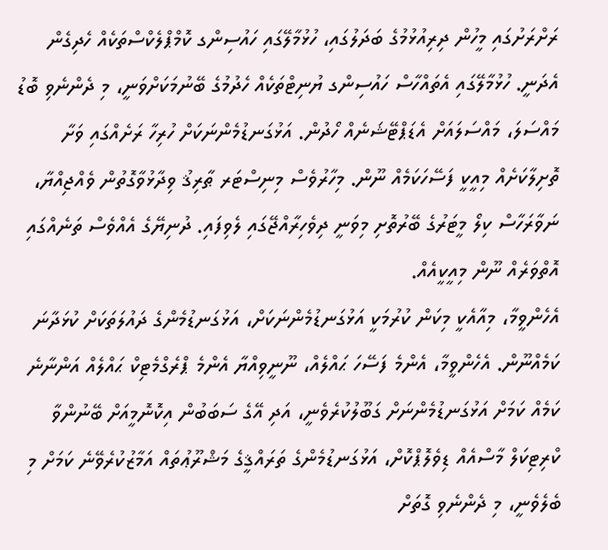ރަށްރަށުގައި މީހުން ދިރިއުޅުމުގެ ބަދަލުގައި، ހުޅުމާލޭގައި ހައުސިންގ ކޮމްޕްލެކްސްތަކެއް ހެދިގެން އެދަނީ. ހުޅުމާލޭގައި އެތައްހާސް ހައުސިންގ ޔުނިޓްތަކެއް ހެދުމުގެ ބޭނުމަކަށްވަނީ، މި ދެންނެވި ބޮޑު މައްސަލަ، މައްސަލައަށް އެޑަޕްޓޭޝަނެއް ހޯދުން. އަޅުގަނޑުމެންނަކަށް ހުރިހާ ރަށެއްގައި ވަށާ ތޮށިލާކަށެއް މިއީކީ ފަސޭހަކަމެއް ނޫން. މިހާރުވެސް މިނިސްޓަރ ޠާރިޤު ވިދާޅުވާގޮތުން ވެއްޖިއްޔާ، ނަވާރަހާސް ކިލޯ މީޓަރުގެ ބޭރުތޮށި މިވަނީ ދިވެހިރާއްޖޭގައި ލެވިފައި. ދުނިޔޭގެ އެއްވެސް ތަނެއްގައި އޮތްވަރެއް ނޫން މިއީކީއެއް.
އެހެންވީމާ، މިއާއެކީ މިކަން ކުރުމަކީ އަޅުގަނޑުމެންނަކަށް، އަޅުގަނޑުމެންގެ ދައުލަތަކަށް ކުޅަދާނަ ކަމެއްނޫން. އެހެންވީމާ، އެންމެ ފަސޭހަ ޙައްލެއް، ނޫނީވިއްޔާ އެންމެ ޕްރެގްމެޓިކް ޙައްލެއް އަންނާނެ ކަމެއް ކަމަށް އަޅުގަނޑުމެންނަށް ގަބޫލުކުރެވެނީ، އަދި އޭގެ ސަބަބުން އިކޮނޮމީއަށް ބޭނުންވާ ކްރިޓިކަލް މާސްއެއް ޑިވެލޮޕްކޮށް، އަޅުގަނޑުމެންގެ ތަރައްޤީގެ މަޝްރޫޢުތައް އަމާޒުކުރެވޭނެ ކަމަށް މި ބެލެވެނީ، މި ދެންނެވި ގޮތަށް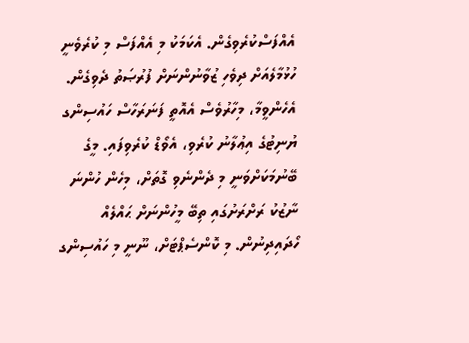އެއްފަސްކުރެވިގެން. އެކަމަކު މި އެއްފަސް މި ކުރެވެނީ ހުޅުމާލެއަށް ދިވެހި ޒުވާނުންނަށް ފުރުޞަތު ދެވިގެން. އެހެންވީމާ، މިހާރުވެސް އެއޮތީ ފަނަރަހާސް ހައުސިންގ ޔުނިޓުގެ އިޢުލާނު ކުރެވި، އެވޯޑް ކުރެވިފައި. މީގެ ބޭނުމަކަށްވަނީ މި ދެންނެވި ގޮތަށް، މިހެން ހުންނަ ނާޒުކު ރަށްރަށުގައި ތިބޭ މީހުންނަށް ޙައްލެއް ހޯދައިދިނުން. މި ކޮންސެޕްޓަށް، ނޫނީ މި ހައުސިންގ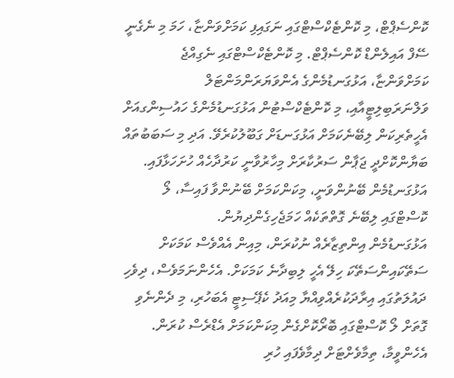ކޮންސެޕްޓް، މި ކޮންޓެކްސްޓްގައި ނަގައިފި ކަމަށްވަންޏާ، ހަމަ މި ނެގެނީ ސޭފް އައިލެންޑް ކޮންސެޕްޓް. މި ކޮންޓެކްސްޓްގައި ނެގިއްޖެ ކަމަށްވަންޏާ، އަޅުގަނޑުމެންގެ އެންވަޔަރަންމަންޓަލް ވަލްނަރަބިލިޓީއާއި، މި ކޮންޓެކްސްޓުން އަޅުގަނޑުމެންގެ ހައުސިންގއަށް އެހީތެރިކަން ލިބޭނެކަމަށް އަޅުގަނޑަށް ގަބޫލުކުރެވޭ. އަދި މި ސަބަބުތައް ބަޔާންކޮށްދީ ޖަޕާން ސަރުކާރަށް މިހާރުވާނީ ކަރުދާހެއް ހުށަހަޅާފައި. އަޅުގަނޑުމެން ބޭނުންވަނީ، މިކަންކަމަށް ބޭނުންވާ ފައިސާ، ލޯ ކޮސްޓްގައި ލިބޭނެ ގޮތްތަކެއް ހަމަޖެހިގެންދިޔުން.
އަޅުގަނޑުމެން އިންތިޒާރެއް ނުކުރަން، މިއިން އެއްވެސް ކަމަކަށް ސަތޭކައިންސަތޭކަ ހިލޭ އެހީ ލިބިދާނެ ކަމަކަށް. އެހެންނަމަވެސް، ދިވެހި ދައުލަތުގައި އިރާދަކުރެއްވިއްޔާ މިއަދު ކެޕޭސިޓީ އެބަހުރި، މި ދެންނެވި ގޮތަށް ލޯ ކޮސްޓްގައި ބޮރޯކޮށްގެން މިކަންކަމަށް އެޑްރެސް ކުރަން. އެހެންވީމާ، ތިމާވެށްޓަށް ދިމާވެފައި ހުރި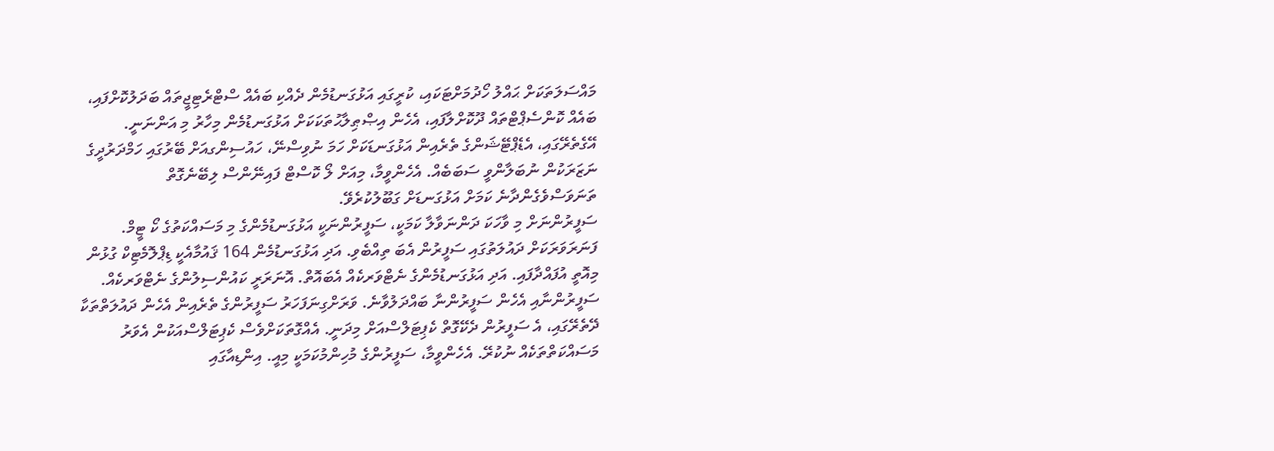މައްސަލަތަކަށް ޙައްލު ހޯދުމަށްޓަކައި، ކުރީގައި އަޅުގަނޑުމެން ދެއްކި ބައެއް ސްޓްރެޓިޖީތައް ބަދަލުކޮށްފައި، ބައެއް ކޮންސެޕްޓްތައް ދޫކޮށްލާފައި، އެހެން އިޞްޠިލާޙުތަކަކަށް އަޅުގަނޑުމެން މިހާރު މި އަންނަނީ. އޭގެތެރޭގައި، އެޑެޕްޓޭޝަންގެ ތެރެއިން އަޅުގަނޑަކަށް ހަމަ ނުވިސްނޭ، ހައުސިންގއަށް ބޭރުގައި ހަމްދަރުދީގެ ނަޒަރަކުން ނުބަލާންވީ ސަބަބެއް. އެހެންވީމާ، މިއަށް ލޯ ކޮސްޓް ފައިނޭންސް ލިބޭނެގޮތް ތަނަވަސްވެގެންދާނެ ކަމަށް އަޅުގަނޑަށް ގަބޫލުކުރެވޭ.
ސަފީރުންނަށް މި ވާހަކަ ދަންނަވާލާ ކަމަކީ، ސަފީރުންނަކީ އަޅުގަނޑުމެންގެ މި މަސައްކަތުގެ ކޯ ޓީމް. ފަނަރަވަރަކަށް ދައުލަތުގައި ސަފީރުން އެބަ ތިއްބެވި. އަދި އަޅުގަނޑުމެން 164 ޤައުމާއެކީ ޑިޕްލޮމެޓިކް ގުޅުން މިއޮތީ އުފައްދާފައި. އަދި އަޅުގަނޑުމެންގެ ނެޓްވަރކެއް އެބައޮތް. އޮނަރަރީ ކައުންސިލުންގެ ނެޓްވަރކެއް. ސަފީރުންނާއި އެހެން ސަފީރުންނާ ބައްދަލުވާނެ. ވަރަށްގިނަފަހަރު ސަފީރުންގެ ތެރެއިން އެހެން ދައުލަތްތަކާ ދޭތެރޭގައި، އެ ސަފީރުން ދެކޭގޮތް ކެޕިޓަލްސްއަށް މިދަނީ. އެއްގޮތަކަށްވެސް ކެޕިޓަލްސްއަކުން އެވަރު މަސައްކަތްތަކެއް ނުކުރޭ. އެހެންވީމާ، ސަފީރުންގެ މުހިންމުކަމަކީ މިއީ. އިންޑިއާގައި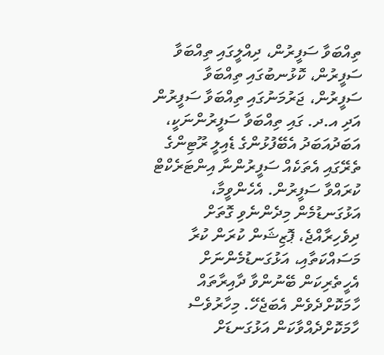ތިއްބަވާ ސަފީރުން، ދިއްލީގައި ތިއްބަވާ ސަފީރުން، ކޮޅުނބުގައި ތިއްބަވާ ސަފީރުން، ޖަރުމަނުގައި ތިއްބަވާ ސަފީރުން އަދި އ.ދ. ގައި ތިއްބަވާ ސަފީރުންނަކީ، އަބަދުއަބަދު އެބޭފުޅުންގެ ޑެއިލީ ރޫޓިންގެ ތެރޭގައި އެތަކެއް ސަފީރުންނާ އިންޓަރެކްޓް ކުރައްވާ ސަފީރުން. އެހެންވީމާ، އަޅުގަނޑުމެން މިދެންނެވި ގޮތަށް ދިވެހިރާއްޖެ، ޕޮޒިޝަން ކުރަން ކުރާ މަސައްކަތާއި، އަޅުގަނޑުމެންނަށް އެހީތެރިކަން ބޭނުންވާ ދާއިރާތައް ހާމަކޮށްދެވެން އެބަޖެހޭ. މިހާރުވެސް ހާމަކޮށްދެއްވާކަން އަޅުގަނޑަށް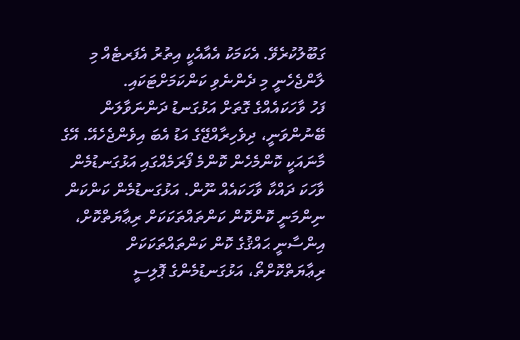ގަބޫލުކުރެވޭ. އެކަމަކު އެއާއެކީ އިތުރު އެފަރޓެއް މި ލާންޖެހެނީ މި ދެންނެވި ކަންކަމަށްޓަކައި.
ފަހު ވާހަކައެއްގެ ގޮތަށް އަޅުގަނޑު ދަންނަވާލަން ބޭނުންވަނީ، ދިވެހިރާއްޖޭގެ އަޑު އެބަ އިވެންޖެހެއޭ. އޭގެ މާނައަކީ ކޮންމެހެން ކޮންމެ ފޯރަމެއްގައި އަޅުގަނޑުމެން ވާހަކަ ދައްކާ ވާހަކައެއް ނޫން. އަޅުގަނޑުމެން ކަންކަން ނިންމަނީ ކޮންކޮން ކަންތައްތަކަކަށް ރިޢާޔަތްކޮށް، އިންސާނީ ޙައްޤުގެ ކޮން ކަންތައްތަކަކަށް ރިޢާޔަތްކޮށްތޯ، އަޅުގަނޑުމެންގެ ޕޮލިސީ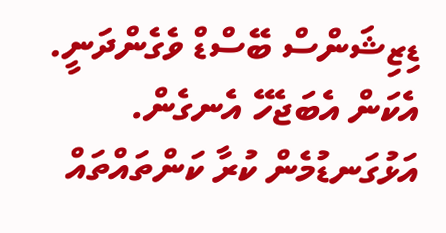ޑިޒިޝަންސް ބޭސްޑް ވެގެންދަނީ. އެކަން އެބަޖެހޭ އެނގެން. އަޅުގަނޑުމެން ކުރާ ކަންތައްތައް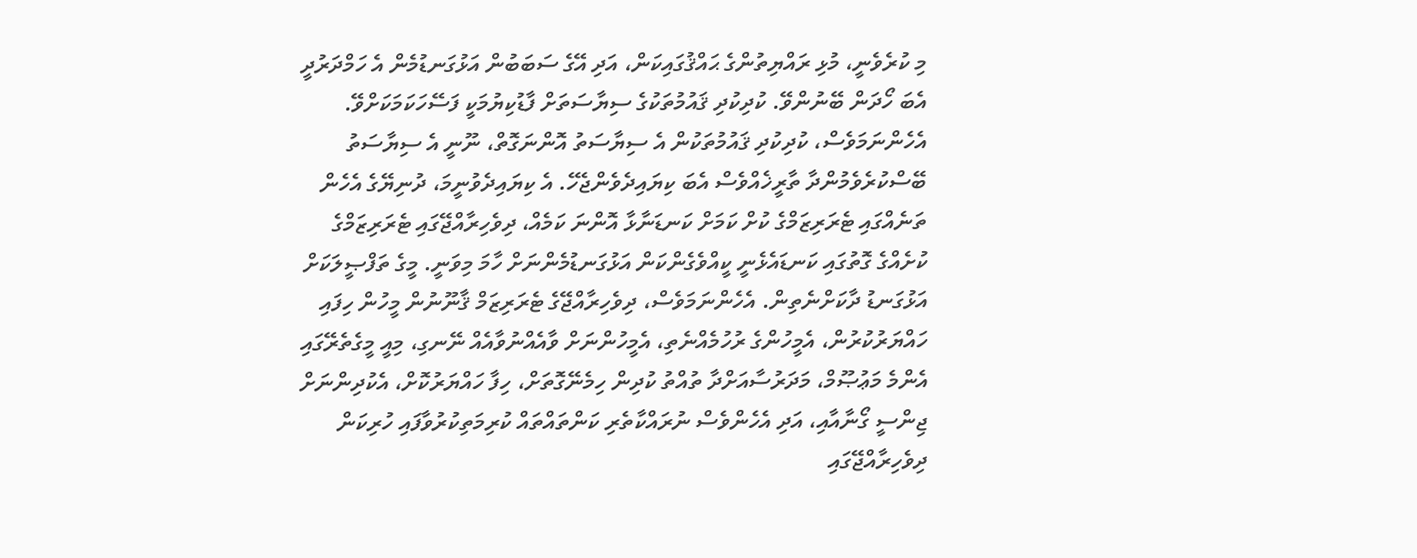މި ކުރެވެނީ، މުޅި ރައްޔިތުންގެ ޙައްޤުގައިކަން، އަދި އޭގެ ސަބަބުން އަޅުގަނޑުމެން އެ ހަމްދަރުދީ އެބަ ހޯދަން ބޭނުންވޭ. ކުދިކުދި ޤައުމުތަކުގެ ސިޔާސަތަށް ފާޑުކިޔުމަކީ ފަސޭހަކަމަކަށްވޭ. އެހެންނަމަވެސް، ކުދިކުދި ޤައުމުތަކުން އެ ސިޔާސަތު އޮންނަގޮތް، ނޫނީ އެ ސިޔާސަތު ބޭސްކުރެވެމުންދާ ތާރީޚެއްވެސް އެބަ ކިޔައިދެވެންޖެހޭ. އެ ކިޔައިދެވުނީމަ، ދުނިޔޭގެ އެހެން ތަނެއްގައި ޓެރަރިޒަމްގެ ކުށް ކަމަށް ކަނޑަނާޅާ އޮންނަ ކަމެއް، ދިވެހިރާއްޖޭގައި ޓެރަރިޒަމްގެ ކުށެއްގެ ގޮތުގައި ކަނޑައެޅެނީ ކީއްވެގެންކަން އަޅުގަނޑުމެންނަށް ހާމަ މިވަނީ. މީގެ ތަފްޞީލަކަށް އަޅުގަނޑު ދާކަށްނެތިން. އެހެންނަމަވެސް، ދިވެހިރާއްޖޭގެ ޓެރަރިޒަމް ޤާނޫނުން މީހުން ހިފައި ހައްޔަރުކުރުން، އެމީހުންގެ ރުހުމެއްނެތި، އެމީހުންނަށް ވާއެއްނުވާއެއް ނޭނގި، މިއީ މީގެތެރޭގައި އެންމެ މަޢުޞޫމް، މަދަރުސާއަށްދާ ތުއްތު ކުދިން ހިމެނޭގޮތަށް، ހިފާ ހައްޔަރުކޮށް، އެކުދިންނަށް ޖިންސީ ގޯނާއާއި، އަދި އެހެންވެސް ނުރައްކާތެރި ކަންތައްތައް ކުރިމަތިކުރުވާފައި ހުރިކަން ދިވެހިރާއްޖޭގައި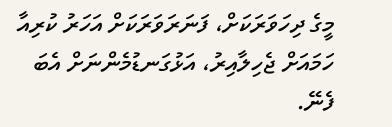މީގެ ދިހަވަރަކަށް، ފަނަރަވަރަކަށް އަހަރު ކުރިއާ ހަމައަށް ޖެހިލާއިރު، އަޅުގަނޑުމެންނަށް އެބަ ފެނޭ.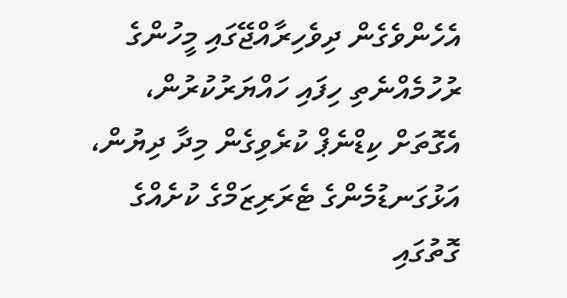އެހެންވެގެން ދިވެހިރާއްޖޭގައި މީހުންގެ ރުހުމެއްނެތި ހިފައި ހައްޔަރުކުރުން، އެގޮތަށް ކިޑްނެޕް ކުރެވިގެން މިދާ ދިޔުން، އަޅުގަނޑުމެންގެ ޓެރަރިޒަމްގެ ކުށެއްގެ ގޮތުގައި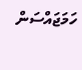ހަމަޖައްސަން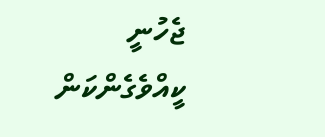ޖެހުނީ ކީއްވެގެންކަން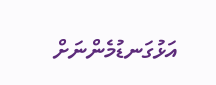އަޅުގަނޑުމެންނަށް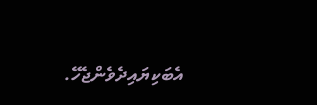އެބަކިޔައިދެވެންޖެހޭ.